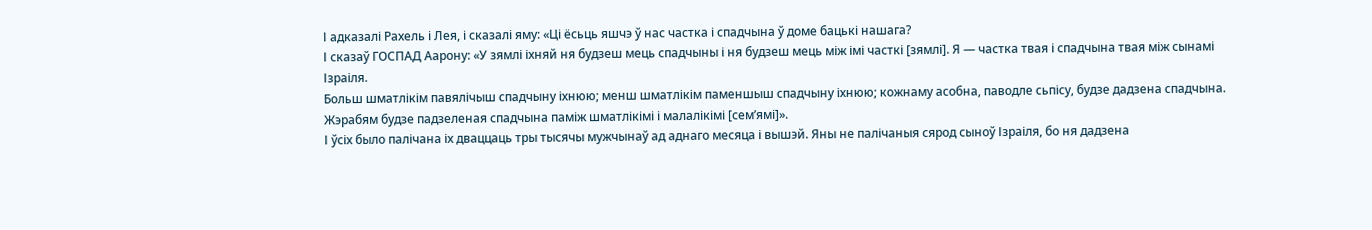І адказалі Рахель і Лея, і сказалі яму: «Ці ёсьць яшчэ ў нас частка і спадчына ў доме бацькі нашага?
І сказаў ГОСПАД Аарону: «У зямлі іхняй ня будзеш мець спадчыны і ня будзеш мець між імі часткі [зямлі]. Я — частка твая і спадчына твая між сынамі Ізраіля.
Больш шматлікім павялічыш спадчыну іхнюю; менш шматлікім паменшыш спадчыну іхнюю; кожнаму асобна, паводле сьпісу, будзе дадзена спадчына.
Жэрабям будзе падзеленая спадчына паміж шматлікімі і малалікімі [сем’ямі]».
І ўсіх было палічана іх дваццаць тры тысячы мужчынаў ад аднаго месяца і вышэй. Яны не палічаныя сярод сыноў Ізраіля, бо ня дадзена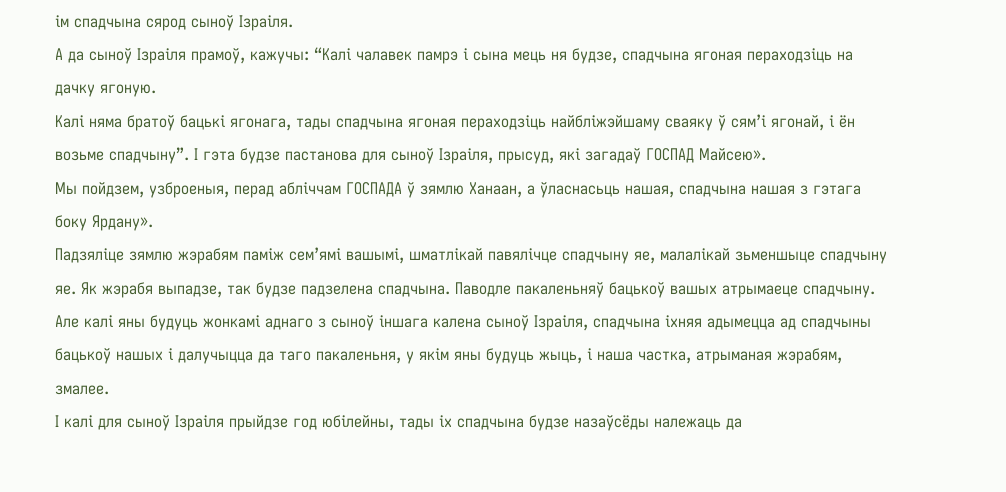ім спадчына сярод сыноў Ізраіля.
А да сыноў Ізраіля прамоў, кажучы: “Калі чалавек памрэ і сына мець ня будзе, спадчына ягоная пераходзіць на дачку ягоную.
Калі няма братоў бацькі ягонага, тады спадчына ягоная пераходзіць найбліжэйшаму сваяку ў сям’і ягонай, і ён возьме спадчыну”. І гэта будзе пастанова для сыноў Ізраіля, прысуд, які загадаў ГОСПАД Майсею».
Мы пойдзем, узброеныя, перад абліччам ГОСПАДА ў зямлю Ханаан, а ўласнасьць нашая, спадчына нашая з гэтага боку Ярдану».
Падзяліце зямлю жэрабям паміж сем’ямі вашымі, шматлікай павялічце спадчыну яе, малалікай зьменшыце спадчыну яе. Як жэрабя выпадзе, так будзе падзелена спадчына. Паводле пакаленьняў бацькоў вашых атрымаеце спадчыну.
Але калі яны будуць жонкамі аднаго з сыноў іншага калена сыноў Ізраіля, спадчына іхняя адымецца ад спадчыны бацькоў нашых і далучыцца да таго пакаленьня, у якім яны будуць жыць, і наша частка, атрыманая жэрабям, змалее.
І калі для сыноў Ізраіля прыйдзе год юбілейны, тады іх спадчына будзе назаўсёды належаць да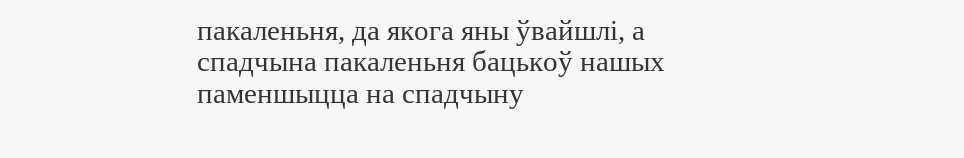пакаленьня, да якога яны ўвайшлі, а спадчына пакаленьня бацькоў нашых паменшыцца на спадчыну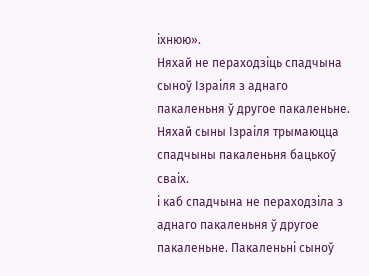іхнюю».
Няхай не пераходзіць спадчына сыноў Ізраіля з аднаго пакаленьня ў другое пакаленьне. Няхай сыны Ізраіля трымаюцца спадчыны пакаленьня бацькоў сваіх.
і каб спадчына не пераходзіла з аднаго пакаленьня ў другое пакаленьне. Пакаленьні сыноў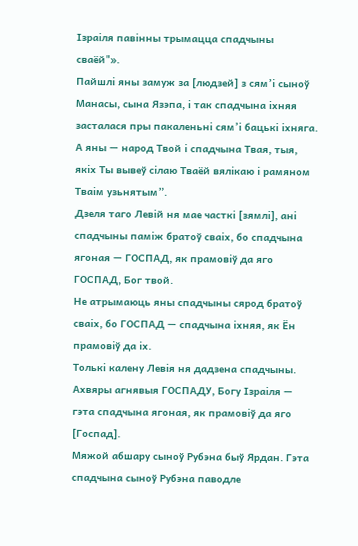Ізраіля павінны трымацца спадчыны сваёй"».
Пайшлі яны замуж за [людзей] з сям’і сыноў Манасы, сына Язэпа, і так спадчына іхняя засталася пры пакаленьні сям’і бацькі іхняга.
А яны — народ Твой і спадчына Твая, тыя, якіх Ты вывеў сілаю Тваёй вялікаю і рамяном Тваім узьнятым”.
Дзеля таго Левій ня мае часткі [зямлі], ані спадчыны паміж братоў сваіх, бо спадчына ягоная — ГОСПАД, як прамовіў да яго ГОСПАД, Бог твой.
Не атрымаюць яны спадчыны сярод братоў сваіх, бо ГОСПАД — спадчына іхняя, як Ён прамовіў да іх.
Толькі калену Левія ня дадзена спадчыны. Ахвяры агнявыя ГОСПАДУ, Богу Ізраіля — гэта спадчына ягоная, як прамовіў да яго [Госпад].
Мяжой абшару сыноў Рубэна быў Ярдан. Гэта спадчына сыноў Рубэна паводле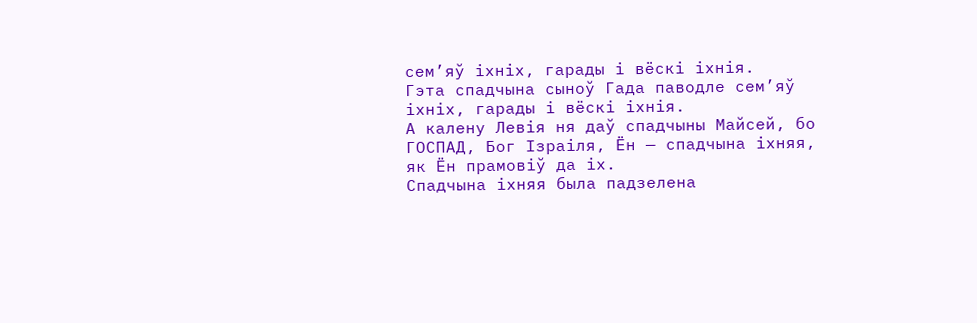сем’яў іхніх, гарады і вёскі іхнія.
Гэта спадчына сыноў Гада паводле сем’яў іхніх, гарады і вёскі іхнія.
А калену Левія ня даў спадчыны Майсей, бо ГОСПАД, Бог Ізраіля, Ён — спадчына іхняя, як Ён прамовіў да іх.
Спадчына іхняя была падзелена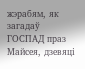жэрабям, як загадаў ГОСПАД праз Майсея, дзевяці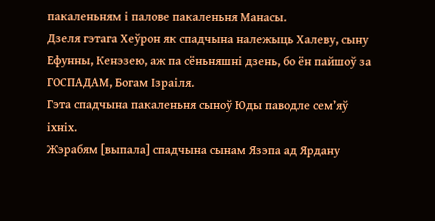пакаленьням і палове пакаленьня Манасы.
Дзеля гэтага Хеўрон як спадчына належыць Халеву, сыну Ефунны, Кенэзею, аж па сёньняшні дзень, бо ён пайшоў за ГОСПАДАМ, Богам Ізраіля.
Гэта спадчына пакаленьня сыноў Юды паводле сем’яў іхніх.
Жэрабям [выпала] спадчына сынам Язэпа ад Ярдану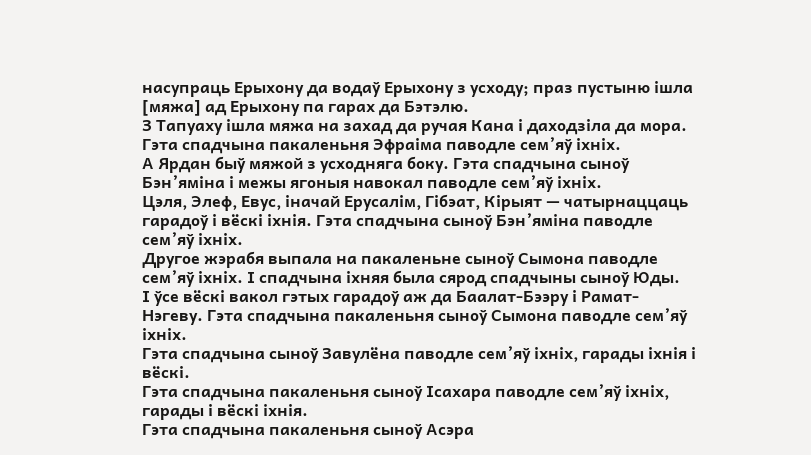насупраць Ерыхону да водаў Ерыхону з усходу; праз пустыню ішла [мяжа] ад Ерыхону па гарах да Бэтэлю.
З Тапуаху ішла мяжа на захад да ручая Кана і даходзіла да мора. Гэта спадчына пакаленьня Эфраіма паводле сем’яў іхніх.
А Ярдан быў мяжой з усходняга боку. Гэта спадчына сыноў Бэн’яміна і межы ягоныя навокал паводле сем’яў іхніх.
Цэля, Элеф, Евус, іначай Ерусалім, Гібэат, Кірыят — чатырнаццаць гарадоў і вёскі іхнія. Гэта спадчына сыноў Бэн’яміна паводле сем’яў іхніх.
Другое жэрабя выпала на пакаленьне сыноў Сымона паводле сем’яў іхніх. І спадчына іхняя была сярод спадчыны сыноў Юды.
І ўсе вёскі вакол гэтых гарадоў аж да Баалат-Бээру і Рамат-Нэгеву. Гэта спадчына пакаленьня сыноў Сымона паводле сем’яў іхніх.
Гэта спадчына сыноў Завулёна паводле сем’яў іхніх, гарады іхнія і вёскі.
Гэта спадчына пакаленьня сыноў Ісахара паводле сем’яў іхніх, гарады і вёскі іхнія.
Гэта спадчына пакаленьня сыноў Асэра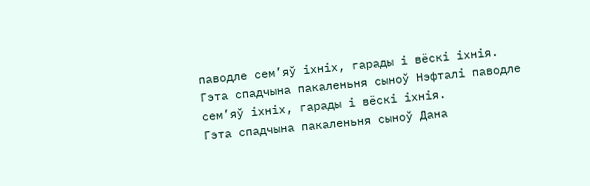паводле сем’яў іхніх, гарады і вёскі іхнія.
Гэта спадчына пакаленьня сыноў Нэфталі паводле сем’яў іхніх, гарады і вёскі іхнія.
Гэта спадчына пакаленьня сыноў Дана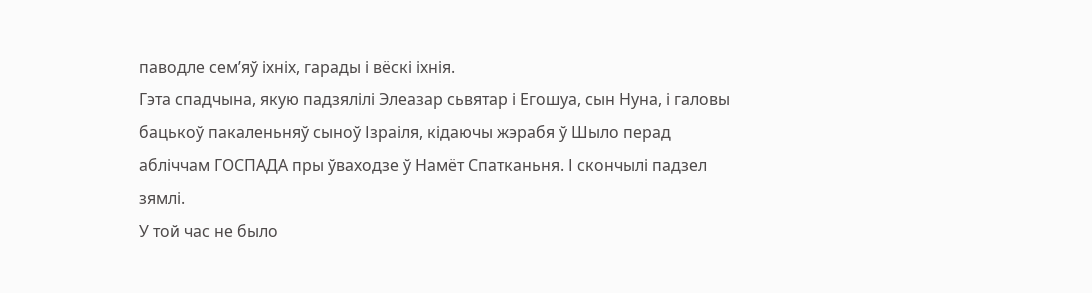паводле сем’яў іхніх, гарады і вёскі іхнія.
Гэта спадчына, якую падзялілі Элеазар сьвятар і Егошуа, сын Нуна, і галовы бацькоў пакаленьняў сыноў Ізраіля, кідаючы жэрабя ў Шыло перад абліччам ГОСПАДА пры ўваходзе ў Намёт Спатканьня. І скончылі падзел зямлі.
У той час не было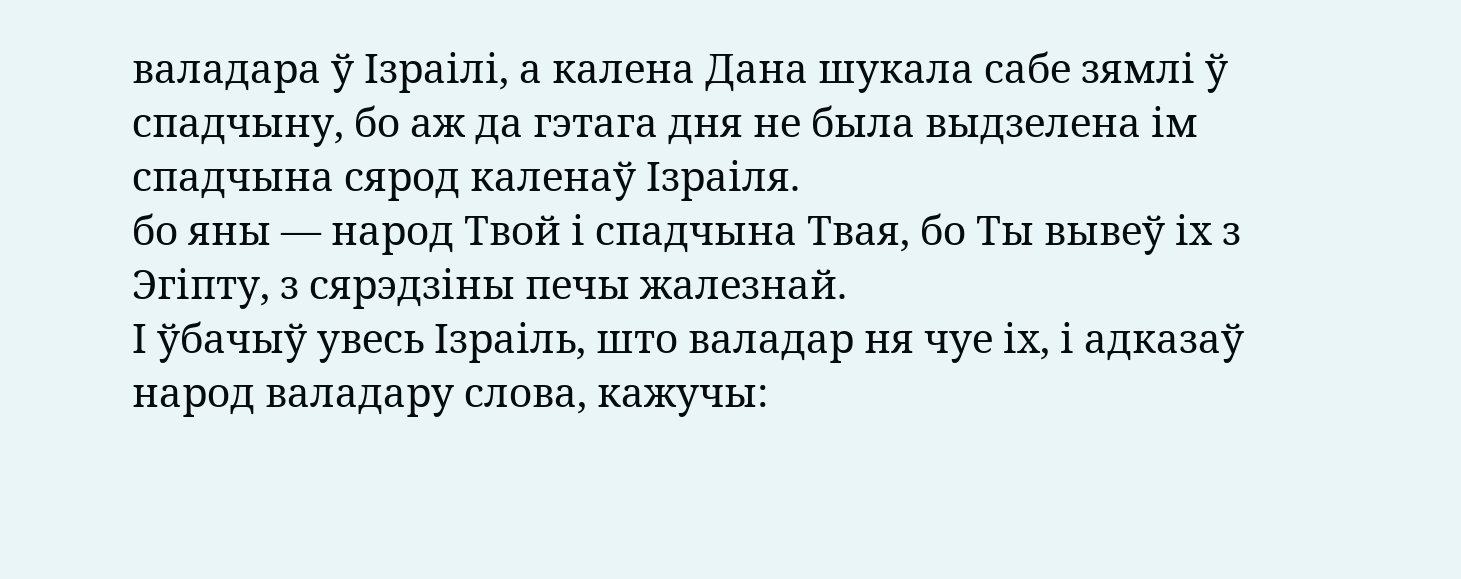валадара ў Ізраілі, а калена Дана шукала сабе зямлі ў спадчыну, бо аж да гэтага дня не была выдзелена ім спадчына сярод каленаў Ізраіля.
бо яны — народ Твой і спадчына Твая, бо Ты вывеў іх з Эгіпту, з сярэдзіны печы жалезнай.
І ўбачыў увесь Ізраіль, што валадар ня чуе іх, і адказаў народ валадару слова, кажучы: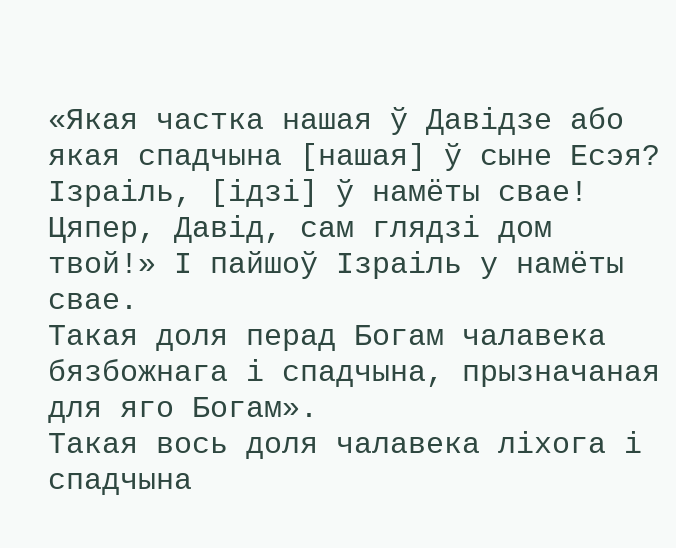«Якая частка нашая ў Давідзе або якая спадчына [нашая] ў сыне Есэя? Ізраіль, [ідзі] ў намёты свае! Цяпер, Давід, сам глядзі дом твой!» І пайшоў Ізраіль у намёты свае.
Такая доля перад Богам чалавека бязбожнага і спадчына, прызначаная для яго Богам».
Такая вось доля чалавека ліхога і спадчына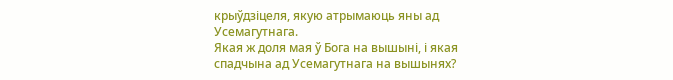крыўдзіцеля, якую атрымаюць яны ад Усемагутнага.
Якая ж доля мая ў Бога на вышыні, і якая спадчына ад Усемагутнага на вышынях?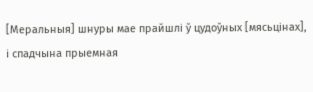[Меральныя] шнуры мае прайшлі ў цудоўных [мясьцінах], і спадчына прыемная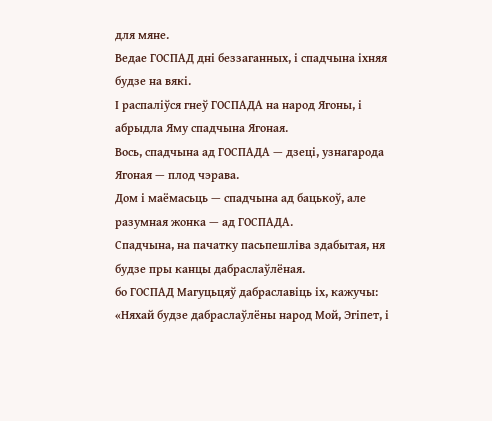для мяне.
Ведае ГОСПАД дні беззаганных, і спадчына іхняя будзе на вякі.
І распаліўся гнеў ГОСПАДА на народ Ягоны, і абрыдла Яму спадчына Ягоная.
Вось, спадчына ад ГОСПАДА — дзеці, узнагарода Ягоная — плод чэрава.
Дом і маёмасьць — спадчына ад бацькоў, але разумная жонка — ад ГОСПАДА.
Спадчына, на пачатку пасьпешліва здабытая, ня будзе пры канцы дабраслаўлёная.
бо ГОСПАД Магуцьцяў дабраславіць іх, кажучы: «Няхай будзе дабраслаўлёны народ Мой, Эгіпет, і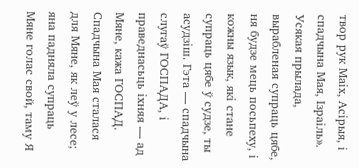твор рук Маіх, Асірыя, і спадчына Мая, Ізраіль».
Усякая прылада, вырабленая супраць цябе, ня будзе мець посьпеху, і кожны язык, які стане супраць цябе ў судзе, ты асудзіш. Гэта — спадчына слугаў ГОСПАДА, і праведнасьць іхняя — ад Мяне, кажа ГОСПАД.
Спадчына Мая сталася для Мяне, як леў у лесе; яна падняла супраць Мяне голас свой, таму Я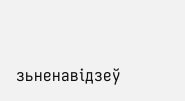зьненавідзеў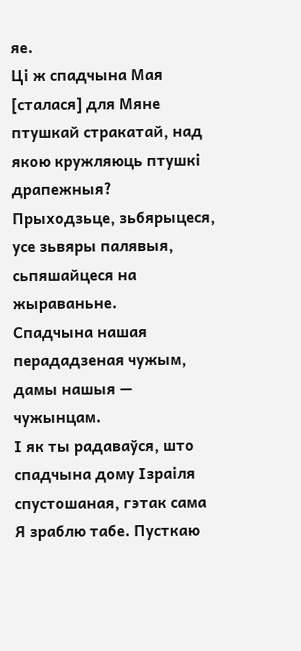яе.
Ці ж спадчына Мая [сталася] для Мяне птушкай стракатай, над якою кружляюць птушкі драпежныя? Прыходзьце, зьбярыцеся, усе зьвяры палявыя, сьпяшайцеся на жыраваньне.
Спадчына нашая перададзеная чужым, дамы нашыя — чужынцам.
І як ты радаваўся, што спадчына дому Ізраіля спустошаная, гэтак сама Я зраблю табе. Пусткаю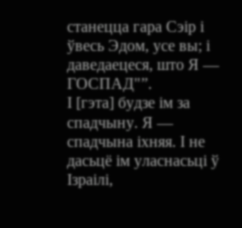станецца гара Сэір і ўвесь Эдом, усе вы; і даведаецеся, што Я — ГОСПАД"”.
І [гэта] будзе ім за спадчыну. Я — спадчына іхняя. І не дасьцё ім уласнасьці ў Ізраілі,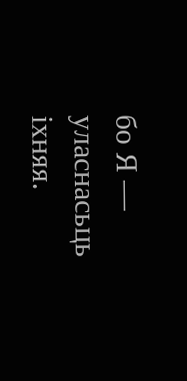бо Я — уласнасьць іхняя.